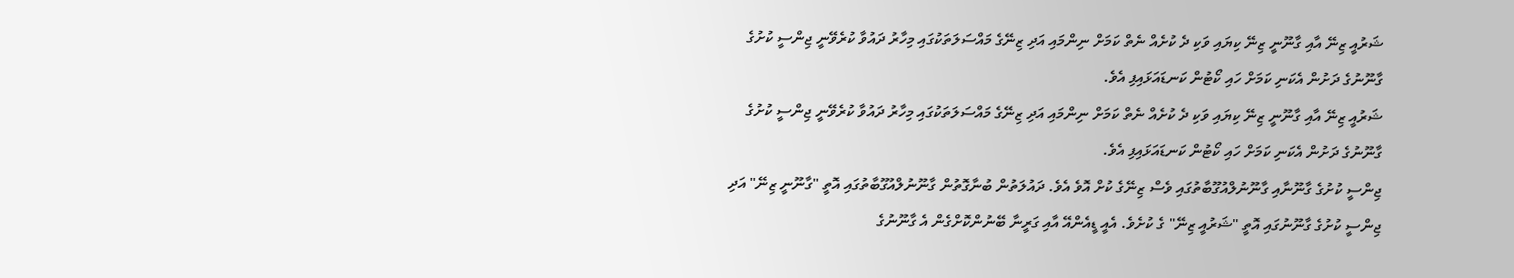ޝަރުއީ ޒިނޭ އާއި ގާނޫނީ ޒިނޭ ކިޔައި ވަކި ދެ ކުށެއް ނެތް ކަމަށް ނިންމައި އަދި ޒިނޭގެ މައްސަލަތަކުގައި މިހާރު ދައުވާ ކުރެވޭނީ ޖިންސީ ކުށުގެ ގާނޫނުގެ ދަށުން އެކަނި ކަމަށް ހައި ކޯޓުން ކަނޑައަޅައިފި އެވެ.
ޝަރުއީ ޒިނޭ އާއި ގާނޫނީ ޒިނޭ ކިޔައި ވަކި ދެ ކުށެއް ނެތް ކަމަށް ނިންމައި އަދި ޒިނޭގެ މައްސަލަތަކުގައި މިހާރު ދައުވާ ކުރެވޭނީ ޖިންސީ ކުށުގެ ގާނޫނުގެ ދަށުން އެކަނި ކަމަށް ހައި ކޯޓުން ކަނޑައަޅައިފި އެވެ.
ޖިންސީ ކުށުގެ ގާނޫނާއި ގާނޫނުލްއުގޫބާތުގައި ވެސް ޒިނޭގެ ކުށް އޮވެ އެވެ. ދައުލަތުން ބުނާގޮތުން ގާނޫނުލްއުގޫބާތުގައި އޮތީ "ގާނޫނީ ޒިނޭ" އަދި ޖިންސީ ކުށުގެ ގާނޫނުގައި އޮތީ "ޝަރުއީ ޒިނޭ" ގެ ކުށެވެ. އެއީ ޑީއެންއޭ އާއި ގަރީނާ ބޭނުންކޮށްގެން އެ ގާނޫނުގެ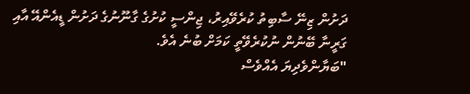ދަށުން ޒިނޭ ސާބިތު ކުރެވޭއިރު، ޖިންސީ ކުށުގެ ގާނޫނުގެ ދަށުން ޑީއެންއޭ އާއި ގަރީނާ ބޭނުން ނުކުރެވޭތީ ކަމަށް ބުނެ އެވެ.
"ބަޔާންވެދިޔަ އެއްވެސް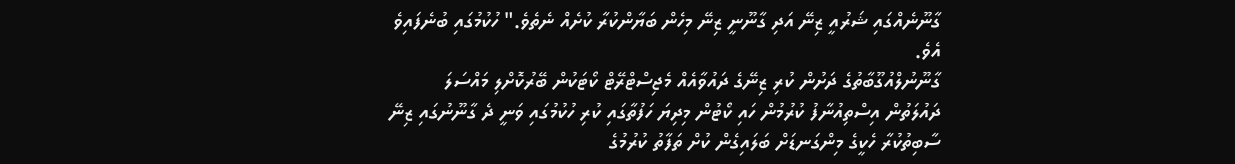ގާނޫނެއްގައި ޝަރުއީ ޒިނޭ އަދި ގާނޫނީ ޒިނޭ މިހެން ބަޔާންކުރާ ކުށެއް ނެތެވެ." ހުކުމުގައި ބުނެފައިވެ އެވެ.
ގާނޫނުލްއުގޫބާތުގެ ދަށުން ކުރި ޒިނޭގެ ދައުވާއެއް މެޖިސްޓްރޭޓް ކޯޓަކުން ބޭރުކޮށްލި މައްސަލަ ދައުލަތުން އިސްތިއުނާފު ކުރުމުން ހައި ކޯޓުން މިދިޔަ ހަފުތާގައި ކުރި ހުކުމުގައި ވަނީ ދެ ގާނޫނުގައި ޒިނޭ ސާބިތުކުރާ ހެކީގެ މިންގަނޑަށް ބަލައިގެން ކުށް ތަފާތު ކުރުމުގެ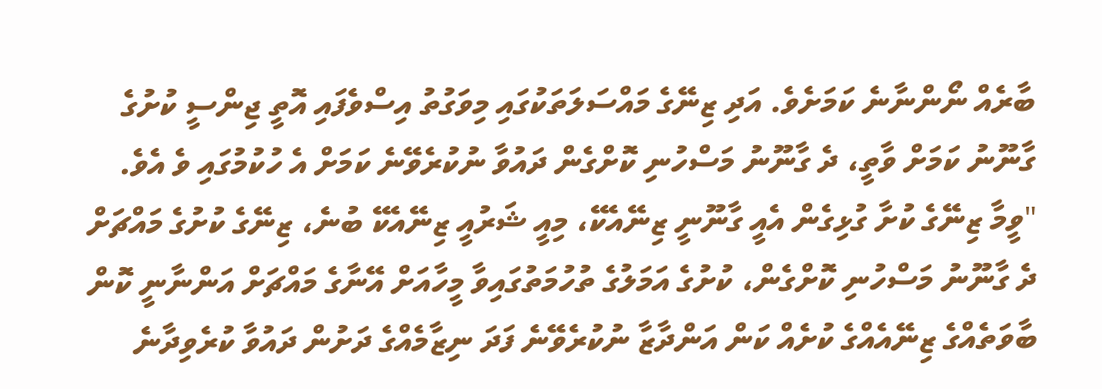ބާރެއް ނޯންނާނެ ކަމަށެވެ. އަދި ޒިނޭގެ މައްސަލަތަކުގައި މިވަގުތު އިސްވެފައި އޮތީ ޖިންސީ ކުށުގެ ގާނޫނު ކަމަށް ވާތީ، ދެ ގާނޫނު މަސްހުނި ކޮށްގެން ދައުވާ ނުކުރެވޭނެ ކަމަށް އެ ހުކުމުގައި ވެ އެވެ.
"ވީމާ ޒިނޭގެ ކުށާ ގުޅިގެން އެއީ ގާނޫނީ ޒިނޭއެކޭ، މިއީ ޝަރުއީ ޒިނޭއެކޭ ބުނެ، ޒިނޭގެ ކުށުގެ މައްޗަށް ދެ ގާނޫނު މަސްހުނި ކޮށްގެން، ކުށުގެ އަމަލުގެ ތުހުމަތުގައިވާ މީހާއަށް އޭނާގެ މައްޗަށް އަންނާނީ ކޮން ބާވަތެއްގެ ޒިނޭއެއްގެ ކުށެއް ކަން އަންދާޒާ ނުކުރެވޭނެ ފަދަ ނިޒާމެއްގެ ދަށުން ދައުވާ ކުރެވިދާނެ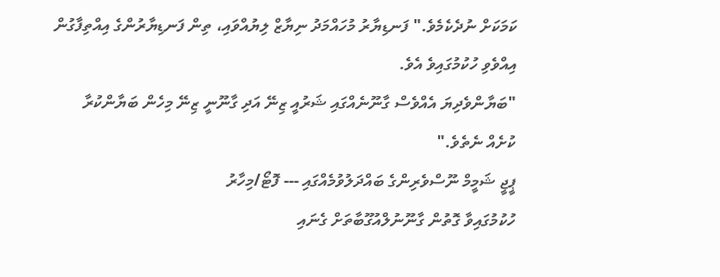ކަމަކަށް ނުދެކެމެވެ." ފަނޑިޔާރު މުހައްމަދު ނިޔާޒް ލިޔުއްވައި، ތިން ފަނޑިޔާރުންގެ އިއްތިފާގުން އިއްވެވި ހުކުމުގައިވެ އެވެ.
"ބަޔާންވެދިޔަ އެއްވެސް ގާނޫނެއްގައި ޝަރުއީ ޒިނޭ އަދި ގާނޫނީ ޒިނޭ މިހެން ބަޔާންކުރާ ކުށެއް ނެތެވެ."
ޕީޖީ ޝަމީމް ނޫސްވެރިންގެ ބައްދަލުވުމެއްގައި --- ފޮޓޯ/މިހާރު
ހުކުމުގައިވާ ގޮތުން ގާނޫނުލްއުގޫބާތަށް ގެނައި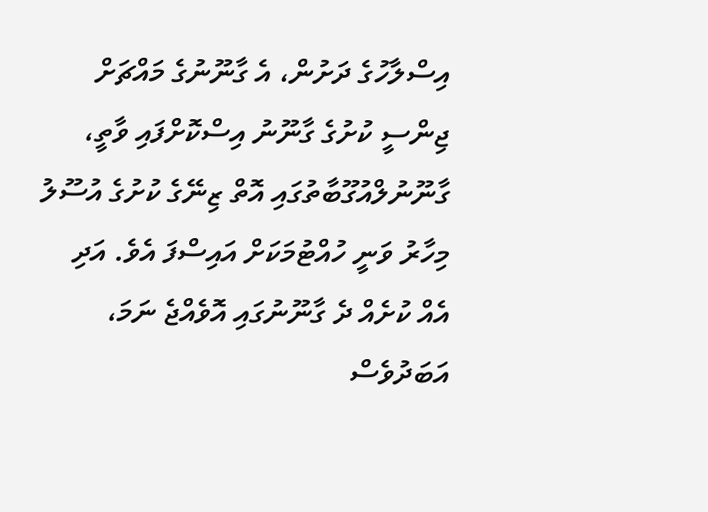އިސްލާހުގެ ދަށުން، އެ ގާނޫނުގެ މައްޗަށް ޖިންސީ ކުށުގެ ގާނޫނު އިސްކޮށްފައި ވާތީ، ގާނޫނުލްއުގޫބާތުގައި އޮތް ޒިނޭގެ ކުށުގެ އުސޫލު މިހާރު ވަނީ ހުއްޓުމަކަށް އައިސްފަ އެވެ. އަދި އެއް ކުށެއް ދެ ގާނޫނުގައި އޮވެއްޖެ ނަމަ، އަބަދުވެސް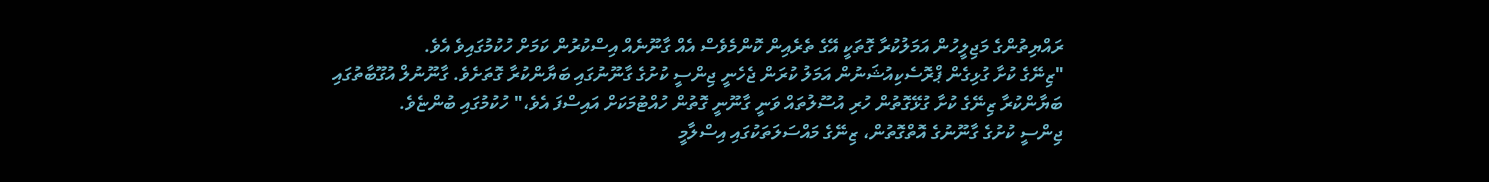ރައްޔިތުންގެ މަޖިލީހުން އަމަލުކުރާ ގޮތަކީ އޭގެ ތެރެއިން ކޮންމެވެސް އެއް ގާނޫނެއް އިސްކުރުން ކަމަށް ހުކުމުގައިވެ އެވެ.
"ޒިނޭގެ ކުށާ ގުޅިގެން ޕްރޮސެކިއުޝަނުން އަމަލު ކުރަން ޖެހެނީ ޖިންސީ ކުށުގެ ގާނޫނުގައި ބަޔާންކުރާ ގޮތަށެވެ. ގާނޫނުލް އުގޫބާތުގައި ބަޔާންކުރާ ޒިނޭގެ ކުށާ ގުޅޭގޮތުން ހުރި އުސޫލުތައް ވަނީ ގާނޫނީ ގޮތުން ހުއްޓުމަކަށް އައިސްފަ އެވެ،" ހުކުމުގައި ބުންޏެވެ.
ޖިންސީ ކުށުގެ ގާނޫނުގެ އޮތްގޮތުން، ޒިނޭގެ މައްސަލަތަކުގައި އިސްލާމީ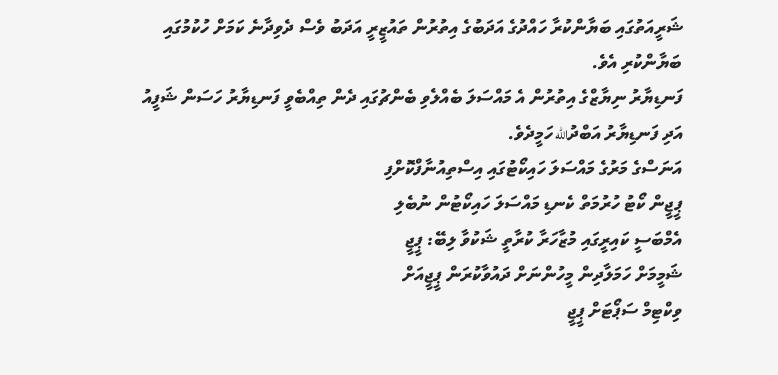ޝަރީއަތުގައި ބަޔާންކުރާ ހައްދުގެ އަދަބުގެ އިތުރުން ތައުޒީރީ އަދަބު ވެސް ދެވިދާނެ ކަމަށް ހުކުމުގައި ބަޔާންކުރި އެވެ.
ފަނޑިޔާރު ނިޔާޒްގެ އިތުރުން އެ މައްސަލަ ބެއްލެވި ބެންޗުގައި ދެން ތިއްބެވީ ފަނޑިޔާރު ހަސަން ޝަފީއު އަދި ފަނޑިޔާރު އަބްދުالله ހަމީދެވެ.
އަނަސްގެ މަރުގެ މައްސަލަ ހައިކޯޓުގައި އިސްތިއުނާފްކޮށްފި
ޕީޖީން ކޯޓު ހުރުމަތް ކެނޑި މައްސަލަ ހައިކޯޓުން ނުބެލި
އެމްބަސީ ކައިރީގައި މުޒާހަރާ ކުރާތީ ޝަކުވާ ލިބޭ: ޕީޖީ
ޝަމީމަށް ހަމަލާދިން މީހުންނަށް ދައުވާކުރަން ޕީޖީއަށް
ވިކްޓިމް ސަޕޯޓަށް ޕީޖީ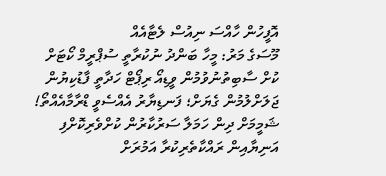އޮފީހުން ހާއްސަ ނިއުސް ލެޓާއެއް
މޫސަގެ މަރު: މީހާ ބަންދު ނުކުރާތީ ސުޕްރީމް ކޯޓަށް
ކުށް ސާބިތުނުވުމުން ވީޑިއޯ ރިޕޯޓް ހަދާތީ ފާޑުކިޔުން
ޖަލަށްލުމުން ގެޔަށް؛ ފަނޑިޔާރު އެއްސެވީ ޑްރާމާއެއްތޯ!
ޝަމީމަށް ދިން ހަމަލާ ސަރުކާރުން ކުށްވެރިކޮށްފި
އަނިޔާއިން ރައްކާތެރިކުރާ އަމުރަށް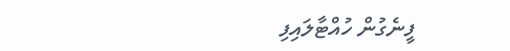ފީނެގުން ހުއްޓާލައިފި